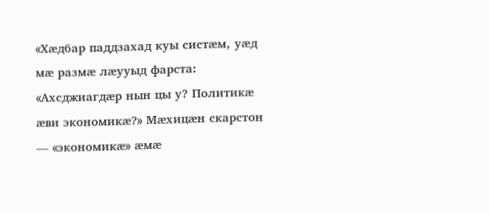«Хæдбар паддзахад куы систæм, уæд мæ размæ лæууыд фарста: «Ахсджиагдæр нын цы у? Политикæ æви экономикæ?» Мæхицæн скарстон — «экономикæ» æмæ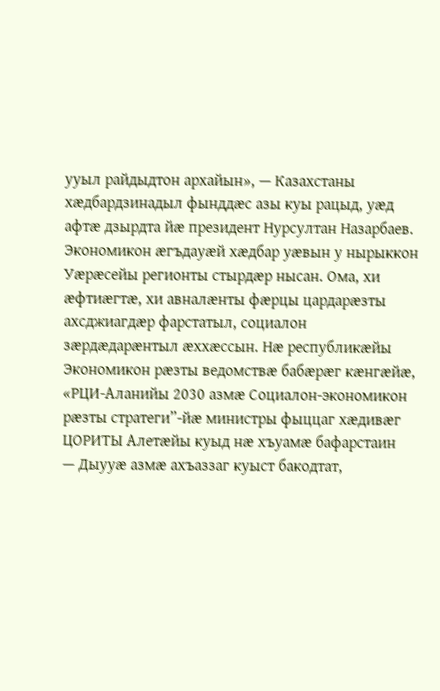ууыл райдыдтон архайын», — Казахстаны хæдбардзинадыл фынддæс азы куы рацыд, уæд афтæ дзырдта йæ президент Нурсултан Назарбаев. Экономикон æгъдауæй хæдбар уæвын у нырыккон Уæрæсейы регионты стырдæр нысан. Ома, хи æфтиæгтæ, хи авналæнты фæрцы цардарæзты ахсджиагдæр фарстатыл, социалон зæрдæдарæнтыл æххæссын. Нæ республикæйы Экономикон рæзты ведомствæ бабæрæг кæнгæйæ, «РЦИ-Аланийы 2030 азмæ Социалон-экономикон рæзты стратеги”-йæ министры фыццаг хæдивæг ЦОРИТЫ Алетæйы куыд нæ хъуамæ бафарстаин
— Дыууæ азмæ ахъаззаг куыст бакодтат,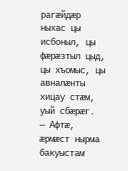рагæйдæр ныхас цы исбоныл, цы фæрæзтыл цыд, цы хъомыс, цы авналæнты хицау стæм, уый сбæрæг.
— Афтæ, æрмæст нырма бакуыстам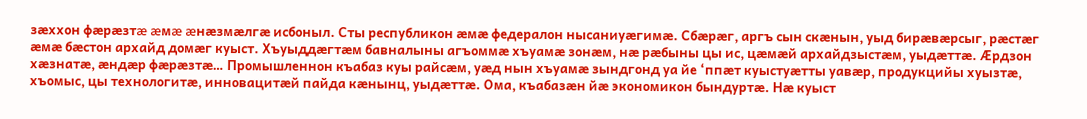зæххон фæрæзтæ æмæ æнæзмæлгæ исбоныл. Сты республикон æмæ федералон нысаниуæгимæ. Сбæрæг, аргъ сын скæнын, уыд бирæвæрсыг, рæстæг æмæ бæстон архайд домæг куыст. Хъуыддæгтæм бавналыны агъоммæ хъуамæ зонæм, нæ рæбыны цы ис, цæмæй архайдзыстæм, уыдæттæ. Æрдзон хæзнатæ, æндæр фæрæзтæ… Промышленнон къабаз куы райсæм, уæд нын хъуамæ зындгонд уа йе ‘ппæт куыстуæтты уавæр, продукцийы хуызтæ, хъомыс, цы технологитæ, инновацитæй пайда кæнынц, уыдæттæ. Ома, къабазæн йæ экономикон бындуртæ. Нæ куыст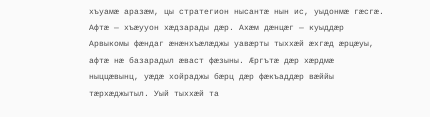хъуамæ аразæм, цы стратегион нысантæ нын ис, уыдонмæ гæсгæ.
Афтæ — хъæууон хæдзарады дæр. Ахæм дæнцæг — куыддæр Арвыкомы фæндаг æнæнхъæлæджы уавæрты тыххæй æхгæд æрцæуы, афтæ нæ базарадыл æваст фæзыны. Æргътæ дæр хæрдмæ ныццæвынц, уæдæ хойраджы бæрц дæр фæкъаддæр вæййы тæрхæджытыл. Уый тыххæй та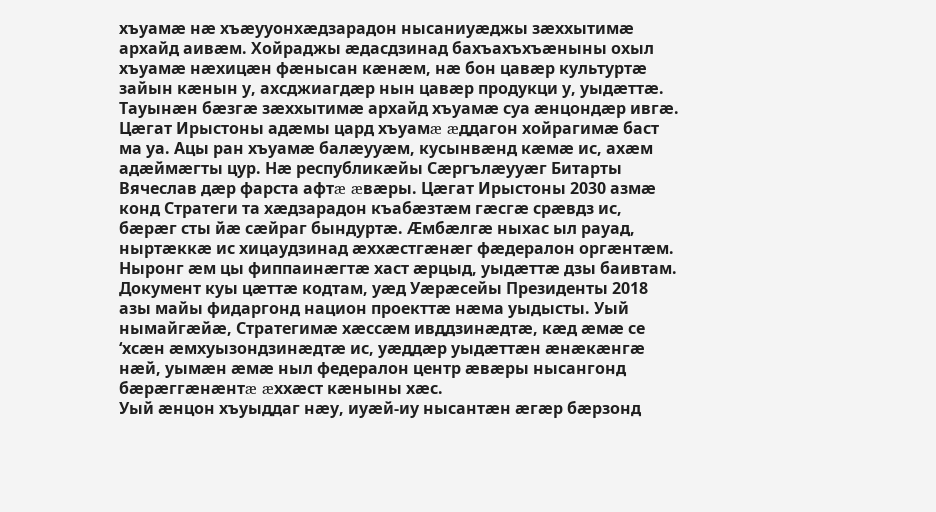хъуамæ нæ хъæууонхæдзарадон нысаниуæджы зæххытимæ архайд аивæм. Хойраджы æдасдзинад бахъахъхъæныны охыл хъуамæ нæхицæн фæнысан кæнæм, нæ бон цавæр культуртæ зайын кæнын у, ахсджиагдæр нын цавæр продукци у, уыдæттæ. Тауынæн бæзгæ зæххытимæ архайд хъуамæ суа æнцондæр ивгæ.
Цæгат Ирыстоны адæмы цард хъуамæ æддагон хойрагимæ баст ма уа. Ацы ран хъуамæ балæууæм, кусынвæнд кæмæ ис, ахæм адæймæгты цур. Нæ республикæйы Сæргълæууæг Битарты Вячеслав дæр фарста афтæ æвæры. Цæгат Ирыстоны 2030 азмæ конд Стратеги та хæдзарадон къабæзтæм гæсгæ срæвдз ис, бæрæг сты йæ сæйраг бындуртæ. Æмбæлгæ ныхас ыл рауад, ныртæккæ ис хицаудзинад æххæстгæнæг фæдералон оргæнтæм. Ныронг æм цы фиппаинæгтæ хаст æрцыд, уыдæттæ дзы баивтам. Документ куы цæттæ кодтам, уæд Уæрæсейы Президенты 2018 азы майы фидаргонд национ проекттæ нæма уыдысты. Уый нымайгæйæ, Стратегимæ хæссæм ивддзинæдтæ, кæд æмæ се ‘хсæн æмхуызондзинæдтæ ис, уæддæр уыдæттæн æнæкæнгæ нæй, уымæн æмæ ныл федералон центр æвæры нысангонд бæрæггæнæнтæ æххæст кæныны хæс.
Уый æнцон хъуыддаг нæу, иуæй-иу нысантæн æгæр бæрзонд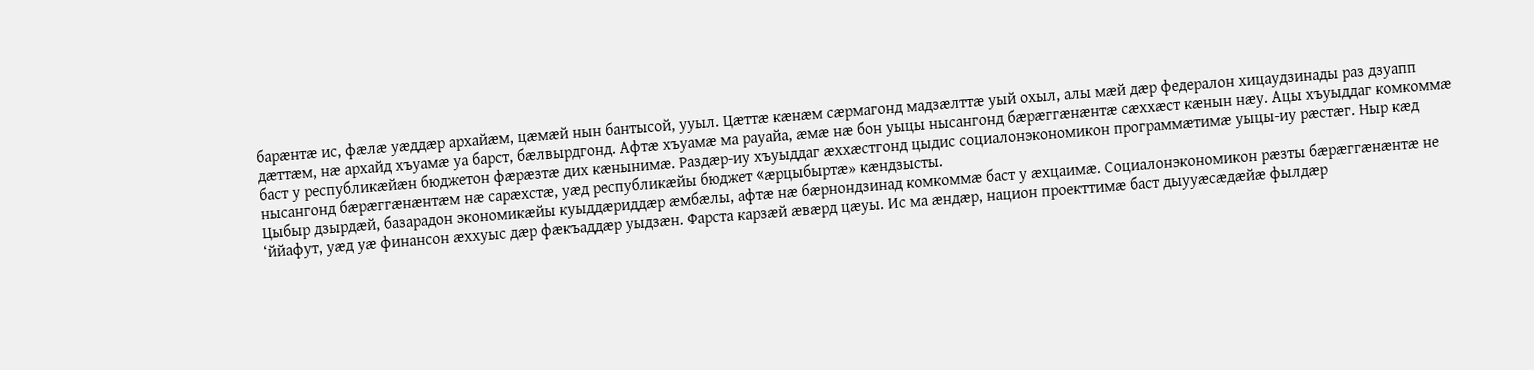барæнтæ ис, фæлæ уæддæр архайæм, цæмæй нын бантысой, ууыл. Цæттæ кæнæм сæрмагонд мадзæлттæ уый охыл, алы мæй дæр федералон хицаудзинады раз дзуапп дæттæм, нæ архайд хъуамæ уа барст, бæлвырдгонд. Афтæ хъуамæ ма рауайа, æмæ нæ бон уыцы нысангонд бæрæггæнæнтæ сæххæст кæнын нæу. Ацы хъуыддаг комкоммæ баст у республикæйæн бюджетон фæрæзтæ дих кæнынимæ. Раздæр-иу хъуыддаг æххæстгонд цыдис социалонэкономикон программæтимæ уыцы-иу рæстæг. Ныр кæд нысангонд бæрæггæнæнтæм нæ сарæхстæ, уæд республикæйы бюджет «æрцыбыртæ» кæндзысты.
Цыбыр дзырдæй, базарадон экономикæйы куыддæриддæр æмбæлы, афтæ нæ бæрнондзинад комкоммæ баст у æхцаимæ. Социалонэкономикон рæзты бæрæггæнæнтæ не ‘ййафут, уæд уæ финансон æххуыс дæр фæкъаддæр уыдзæн. Фарста карзæй æвæрд цæуы. Ис ма æндæр, национ проекттимæ баст дыууæсæдæйæ фылдæр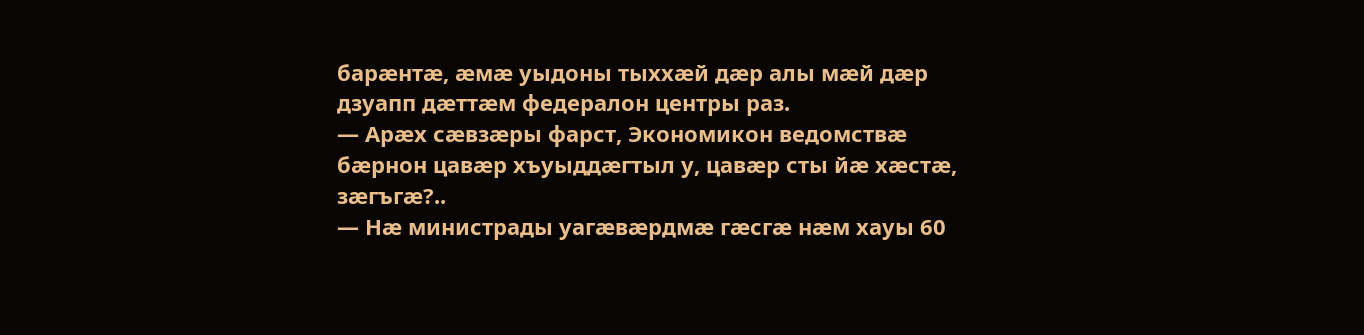барæнтæ, æмæ уыдоны тыххæй дæр алы мæй дæр дзуапп дæттæм федералон центры раз.
— Арæх сæвзæры фарст, Экономикон ведомствæ бæрнон цавæр хъуыддæгтыл у, цавæр сты йæ хæстæ, зæгъгæ?..
— Нæ министрады уагæвæрдмæ гæсгæ нæм хауы 60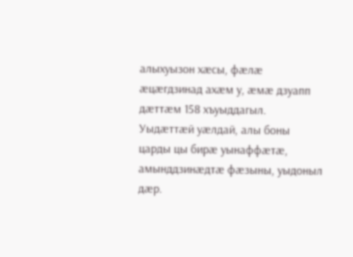алыхуызон хæсы, фæлæ æцæгдзинад ахæм у, æмæ дзуапп дæттæм 158 хъуыддагыл. Уыдæттæй уæлдай, алы боны царды цы бирæ уынаффæтæ, амынддзинæдтæ фæзыны, уыдоныл дæр.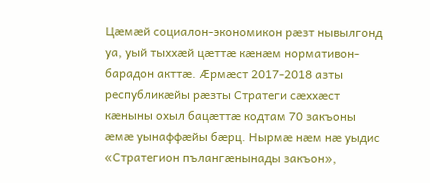Цæмæй социалон-экономикон рæзт нывылгонд уа, уый тыххæй цæттæ кæнæм нормативон-барадон акттæ. Æрмæст 2017-2018 азты республикæйы рæзты Стратеги сæххæст кæныны охыл бацæттæ кодтам 70 закъоны æмæ уынаффæйы бæрц. Нырмæ нæм нæ уыдис «Стратегион пълангæнынады закъон»,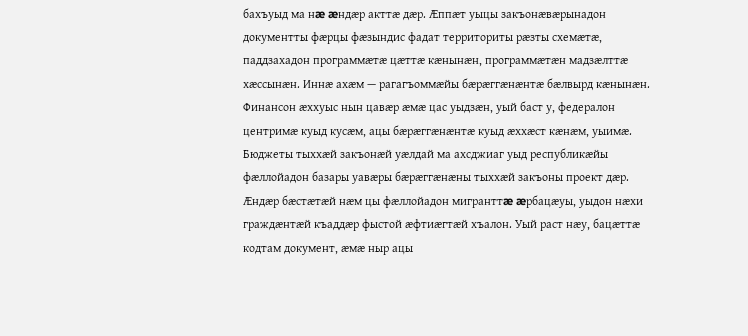бахъуыд ма нæ æндæр акттæ дæр. Æппæт уыцы закъонæвæрынадон документты фæрцы фæзындис фадат территориты рæзты схемæтæ, паддзахадон программæтæ цæттæ кæнынæн, программæтæн мадзæлттæ хæссынæн. Иннæ ахæм — рагагъоммæйы бæрæггæнæнтæ бæлвырд кæнынæн. Финансон æххуыс нын цавæр æмæ цас уыдзæн, уый баст у, федералон центримæ куыд кусæм, ацы бæрæггæнæнтæ куыд æххæст кæнæм, уыимæ.
Бюджеты тыххæй закъонæй уæлдай ма ахсджиаг уыд республикæйы фæллойадон базары уавæры бæрæггæнæны тыххæй закъоны проект дæр. Æндæр бæстæтæй нæм цы фæллойадон мигранттæ æрбацæуы, уыдон нæхи граждæнтæй къаддæр фыстой æфтиæгтæй хъалон. Уый раст нæу, бацæттæ кодтам документ, æмæ ныр ацы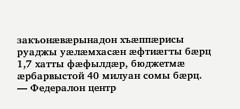закъонæвæрынадон хъæппæрисы руаджы уæлæмхасæн æфтиæгты бæрц 1,7 хатты фæфылдæр, бюджетмæ æрбарвыстой 40 милуан сомы бæрц.
— Федералон центр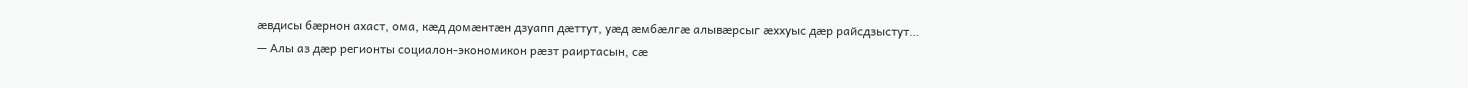æвдисы бæрнон ахаст, ома, кæд домæнтæн дзуапп дæттут, уæд æмбæлгæ алывæрсыг æххуыс дæр райсдзыстут…
— Алы аз дæр регионты социалон-экономикон рæзт раиртасын, сæ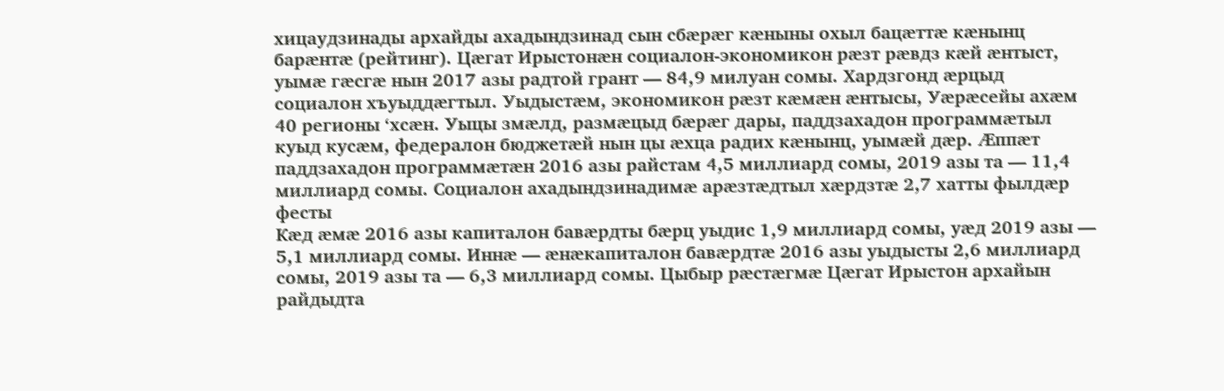хицаудзинады архайды ахадындзинад сын сбæрæг кæныны охыл бацæттæ кæнынц барæнтæ (рейтинг). Цæгат Ирыстонæн социалон-экономикон рæзт рæвдз кæй æнтыст, уымæ гæсгæ нын 2017 азы радтой грант — 84,9 милуан сомы. Хардзгонд æрцыд социалон хъуыддæгтыл. Уыдыстæм, экономикон рæзт кæмæн æнтысы, Уæрæсейы ахæм 40 регионы ‘хсæн. Уыцы змæлд, размæцыд бæрæг дары, паддзахадон программæтыл куыд кусæм, федералон бюджетæй нын цы æхца радих кæнынц, уымæй дæр. Æппæт паддзахадон программæтæн 2016 азы райстам 4,5 миллиард сомы, 2019 азы та — 11,4 миллиард сомы. Социалон ахадындзинадимæ арæзтæдтыл хæрдзтæ 2,7 хатты фылдæр фесты
Кæд æмæ 2016 азы капиталон бавæрдты бæрц уыдис 1,9 миллиард сомы, уæд 2019 азы — 5,1 миллиард сомы. Иннæ — æнæкапиталон бавæрдтæ 2016 азы уыдысты 2,6 миллиард сомы, 2019 азы та — 6,3 миллиард сомы. Цыбыр рæстæгмæ Цæгат Ирыстон архайын райдыдта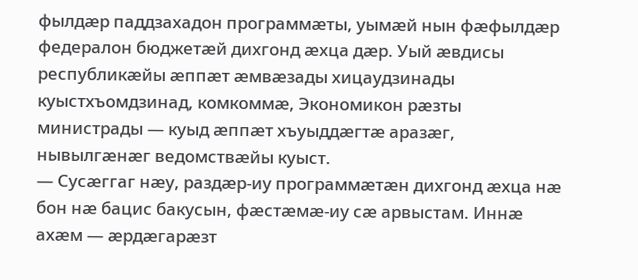фылдæр паддзахадон программæты, уымæй нын фæфылдæр федералон бюджетæй дихгонд æхца дæр. Уый æвдисы республикæйы æппæт æмвæзады хицаудзинады куыстхъомдзинад, комкоммæ, Экономикон рæзты министрады — куыд æппæт хъуыддæгтæ аразæг, нывылгæнæг ведомствæйы куыст.
— Сусæггаг нæу, раздæр-иу программæтæн дихгонд æхца нæ бон нæ бацис бакусын, фæстæмæ-иу сæ арвыстам. Иннæ ахæм — æрдæгарæзт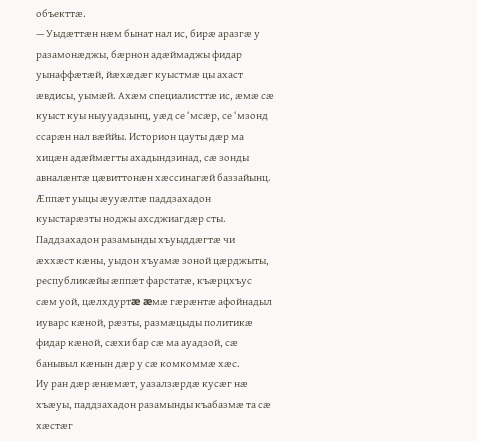объекттæ.
— Уыдæттæн нæм бынат нал ис, бирæ аразгæ у разамонæджы, бæрнон адæймаджы фидар уынаффæтæй, йæхæдæг куыстмæ цы ахаст æвдисы, уымæй. Ахæм специалисттæ ис, æмæ сæ куыст куы ныууадзынц, уæд се ‘мсæр, се ‘мзонд ссарæн нал вæййы. Историон цауты дæр ма хицæн адæймæгты ахадындзинад, сæ зонды авналæнтæ цæвиттонæн хæссинагæй баззайынц. Æппæт уыцы æууæлтæ паддзахадон куыстарæзты ноджы ахсджиагдæр сты. Паддзахадон разамынды хъуыддæгтæ чи æххæст кæны, уыдон хъуамæ зоной цæрджыты, республикæйы æппæт фарстатæ, къæрцхъус сæм уой, цæлхдуртæ æмæ гæрæнтæ афойнадыл иуварс кæной, рæзты, размæцыды политикæ фидар кæной, сæхи бар сæ ма ауадзой, сæ банывыл кæнын дæр у сæ комкоммæ хæс.
Иу ран дæр æнæмæт, уазалзæрдæ кусæг нæ хъæуы, паддзахадон разамынды къабазмæ та сæ хæстæг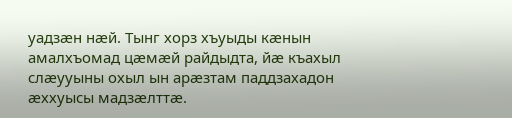уадзæн нæй. Тынг хорз хъуыды кæнын амалхъомад цæмæй райдыдта, йæ къахыл слæууыны охыл ын арæзтам паддзахадон æххуысы мадзæлттæ.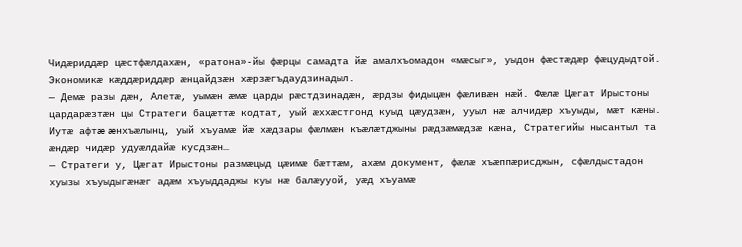Чидæриддæр цæстфæлдахæн, «ратона»-йы фæрцы самадта йæ амалхъомадон «мæсыг», уыдон фæстæдæр фæцудыдтой. Экономикæ кæддæриддæр æнцайдзæн хæрзæгъдаудзинадыл.
— Демæ разы дæн, Алетæ, уымæн æмæ царды рæстдзинадæн, æрдзы фидыцæн фæливæн нæй. Фæлæ Цæгат Ирыстоны цардарæзтæн цы Стратеги бацæттæ кодтат, уый æххæстгонд куыд цæудзæн, ууыл нæ алчидæр хъуыды, мæт кæны. Иутæ афтæ æнхъæлынц, уый хъуамæ йæ хæдзары фæлмæн къæлæтджыны рæдзæмæдзæ кæна, Стратегийы нысантыл та æндæр чидæр удуæлдайæ кусдзæн…
— Стратеги у, Цæгат Ирыстоны размæцыд цæимæ бæттæм, ахæм документ, фæлæ хъæппæрисджын, сфæлдыстадон хуызы хъуыдыгæнæг адæм хъуыддаджы куы нæ балæууой, уæд хъуамæ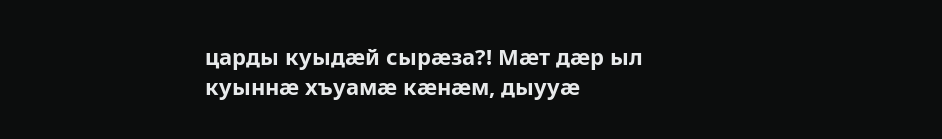царды куыдæй сырæза?! Мæт дæр ыл куыннæ хъуамæ кæнæм, дыууæ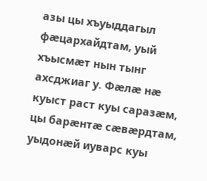азы цы хъуыддагыл фæцархайдтам, уый хъысмæт нын тынг ахсджиаг у. Фæлæ нæ куыст раст куы саразæм, цы барæнтæ сæвæрдтам, уыдонæй иуварс куы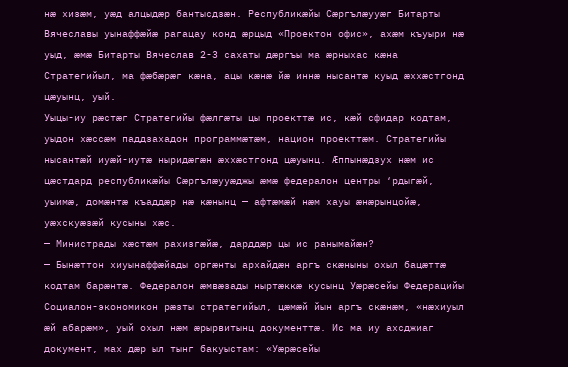нæ хизæм, уæд алцыдæр бантысдзæн. Республикæйы Сæргълæууæг Битарты Вячеславы уынаффæйæ рагацау конд æрцыд «Проектон офис», ахæм къуыри нæ уыд, æмæ Битарты Вячеслав 2-3 сахаты дæргъы ма æрныхас кæна Стратегийыл, ма фæбæрæг кæна, ацы кæнæ йæ иннæ нысантæ куыд æххæстгонд цæуынц, уый.
Уыцы-иу рæстæг Стратегийы фæлгæты цы проекттæ ис, кæй сфидар кодтам, уыдон хæссæм паддзахадон программæтæм, национ проекттæм. Стратегийы нысантæй иуæй-иутæ ныридæгæн æххæстгонд цæуынц. Æппынæдзух нæм ис цæстдард республикæйы Сæргълæууæджы æмæ федералон центры ‘рдыгæй, уыимæ, домæнтæ къаддæр нæ кæнынц — афтæмæй нæм хауы æнæрынцойæ, уæхскуæзæй кусыны хæс.
— Министрады хæстæм рахизгæйæ, дарддæр цы ис ранымайæн?
— Бынæттон хиуынаффæйады оргæнты архайдæн аргъ скæныны охыл бацæттæ кодтам барæнтæ. Федералон æмвæзады ныртæккæ кусынц Уæрæсейы Федерацийы Социалон-экономикон рæзты стратегийыл, цæмæй йын аргъ скæнæм, «нæхиуыл æй абарæм», уый охыл нæм æрырвитынц документтæ. Ис ма иу ахсджиаг документ, мах дæр ыл тынг бакуыстам: «Уæрæсейы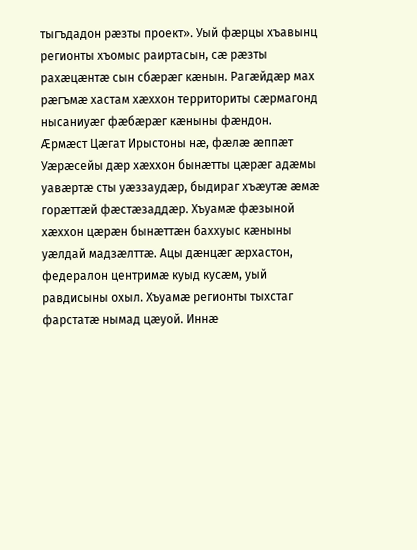тыгъдадон рæзты проект». Уый фæрцы хъавынц регионты хъомыс раиртасын, сæ рæзты рахæцæнтæ сын сбæрæг кæнын. Рагæйдæр мах рæгъмæ хастам хæххон территориты сæрмагонд нысаниуæг фæбæрæг кæныны фæндон.
Æрмæст Цæгат Ирыстоны нæ, фæлæ æппæт Уæрæсейы дæр хæххон бынæтты цæрæг адæмы уавæртæ сты уæззаудæр, быдираг хъæутæ æмæ горæттæй фæстæзаддæр. Хъуамæ фæзыной хæххон цæрæн бынæттæн баххуыс кæныны уæлдай мадзæлттæ. Ацы дæнцæг æрхастон, федералон центримæ куыд кусæм, уый равдисыны охыл. Хъуамæ регионты тыхстаг фарстатæ нымад цæуой. Иннæ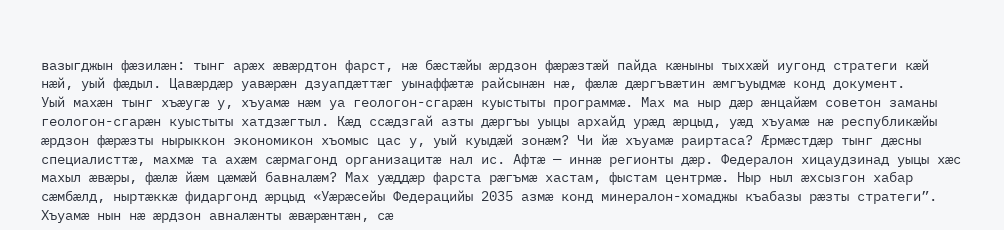вазыгджын фæзилæн: тынг арæх æвæрдтон фарст, нæ бæстæйы æрдзон фæрæзтæй пайда кæныны тыххæй иугонд стратеги кæй нæй, уый фæдыл. Цавæрдæр уавæрæн дзуапдæттæг уынаффæтæ райсынæн нæ, фæлæ дæргъвæтин æмгъуыдмæ конд документ.
Уый махæн тынг хъæугæ у, хъуамæ нæм уа геологон-сгарæн куыстыты программæ. Мах ма ныр дæр æнцайæм советон заманы геологон-сгарæн куыстыты хатдзæгтыл. Кæд ссæдзгай азты дæргъы уыцы архайд урæд æрцыд, уæд хъуамæ нæ республикæйы æрдзон фæрæзты нырыккон экономикон хъомыс цас у, уый куыдæй зонæм? Чи йæ хъуамæ раиртаса? Æрмæстдæр тынг дæсны специалисттæ, махмæ та ахæм сæрмагонд организацитæ нал ис. Афтæ — иннæ регионты дæр. Федералон хицаудзинад уыцы хæс махыл æвæры, фæлæ йæм цæмæй бавналæм? Мах уæддæр фарста рæгъмæ хастам, фыстам центрмæ. Ныр ныл æхсызгон хабар сæмбæлд, ныртæккæ фидаргонд æрцыд «Уæрæсейы Федерацийы 2035 азмæ конд минералон-хомаджы къабазы рæзты стратеги”. Хъуамæ нын нæ æрдзон авналæнты æвæрæнтæн, сæ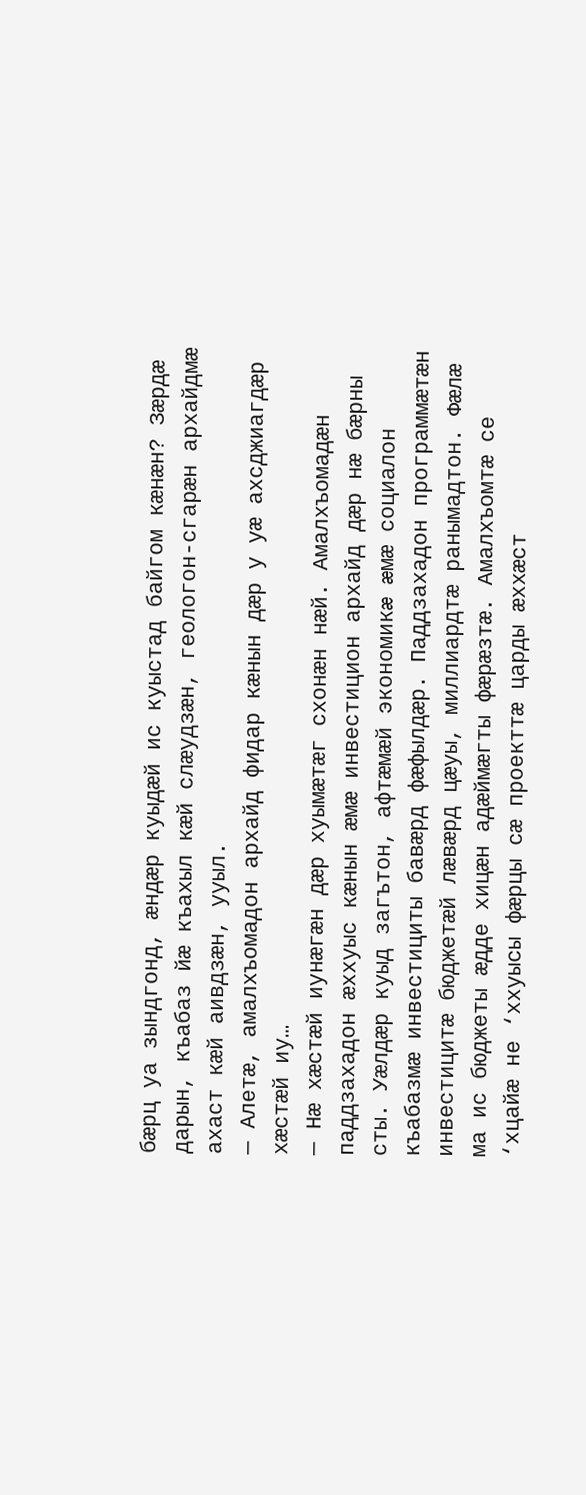бæрц уа зындгонд, æндæр куыдæй ис куыстад байгом кæнæн? Зæрдæ дарын, къабаз йæ къахыл кæй слæудзæн, геологон-сгарæн архайдмæ ахаст кæй аивдзæн, ууыл.
— Алетæ, амалхъомадон архайд фидар кæнын дæр у уæ ахсджиагдæр хæстæй иу…
— Нæ хæстæй иунæгæн дæр хуымæтæг схонæн нæй. Амалхъомадæн паддзахадон æххуыс кæнын æмæ инвестицион архайд дæр нæ бæрны сты. Уæлдæр куыд загътон, афтæмæй экономикæ æмæ социалон къабазмæ инвестициты бавæрд фæфылдæр. Паддзахадон программæтæн инвестицитæ бюджетæй лæвæрд цæуы, миллиардтæ ранымадтон. Фæлæ ма ис бюджеты æдде хицæн адæймæгты фæрæзтæ. Амалхъомтæ се ‘хцайæ не ‘ххуысы фæрцы сæ проекттæ царды æххæст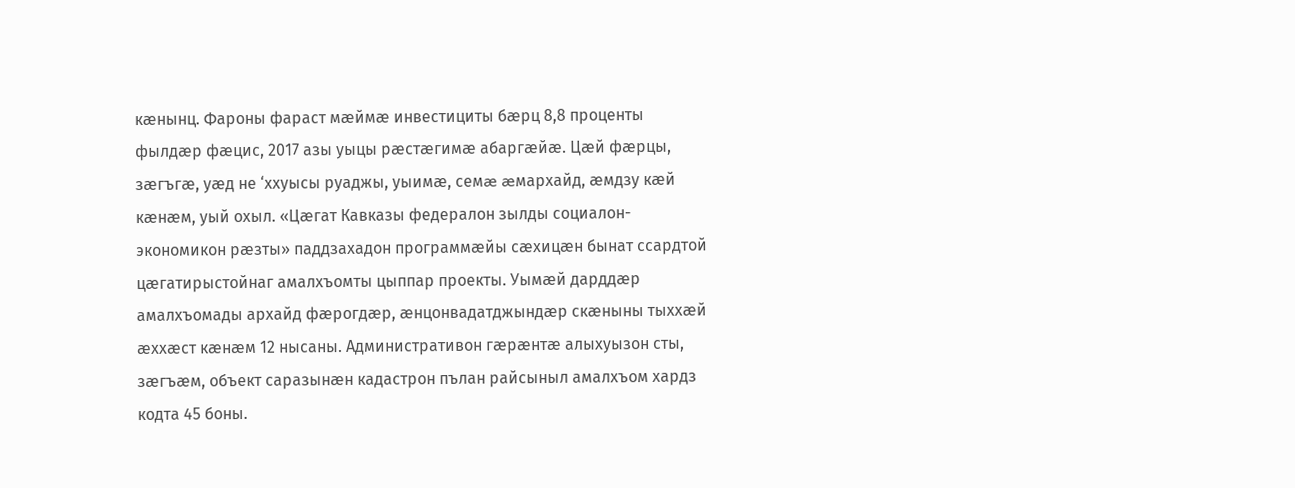кæнынц. Фароны фараст мæймæ инвестициты бæрц 8,8 проценты фылдæр фæцис, 2017 азы уыцы рæстæгимæ абаргæйæ. Цæй фæрцы, зæгъгæ, уæд не ‘ххуысы руаджы, уыимæ, семæ æмархайд, æмдзу кæй кæнæм, уый охыл. «Цæгат Кавказы федералон зылды социалон-экономикон рæзты» паддзахадон программæйы сæхицæн бынат ссардтой цæгатирыстойнаг амалхъомты цыппар проекты. Уымæй дарддæр амалхъомады архайд фæрогдæр, æнцонвадатджындæр скæныны тыххæй æххæст кæнæм 12 нысаны. Административон гæрæнтæ алыхуызон сты, зæгъæм, объект саразынæн кадастрон пълан райсыныл амалхъом хардз кодта 45 боны.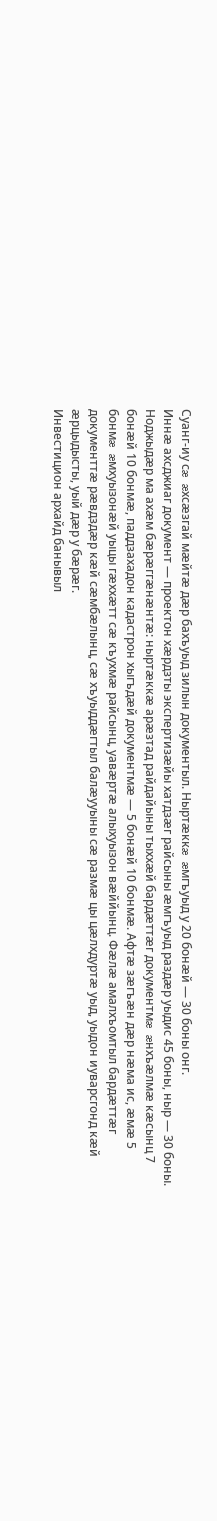Суанг-иу сæ æхсæзгай мæйтæ дæр бахъуыд зилын документыл. Ныртæккæ æмгъуыд у 20 бонæй — 30 боны онг.
Иннæ ахсджиаг документ — проектон хæрдзты экспертизæйы хатдзæг райсыны æмгъуыд раздæр уыдис 45 боны, ныр — 30 боны. Ноджыдæр ма ахæм бæрæггæнæнтæ: ныртæккæ арæзтад райдайыны тыххæй бардæттæг документмæ æнхъæлмæ кæсынц 7 бонæй 10 бонмæ, паддзахадон кадастрон хыгъдæй документмæ — 5 бонæй 10 бонмæ. Афтæ зæгъæн дæр нæма ис, æмæ 5 бонмæ æмхуызонæй уыцы гæххæтт сæ къухмæ райсынц, уавæртæ алыхуызон вæййынц. Фæлæ амалхъомтыл бардæттæг документтæ рæвдздæр кæй сæмбæлынц, сæ хъуыддæгтыл балæууыны сæ размæ цы цæлхдуртæ уыд, уыдон иуварсгонд кæй æрцыдысты, уый дæр у бæрæг.
Инвестицион архайд банывыл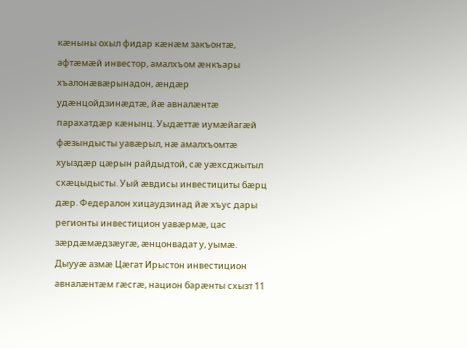кæныны охыл фидар кæнæм закъонтæ, афтæмæй инвестор, амалхъом æнкъары хъалонæвæрынадон, æндæр удæнцойдзинæдтæ, йæ авналæнтæ парахатдæр кæнынц. Уыдæттæ иумæйагæй фæзындысты уавæрыл, нæ амалхъомтæ хуыздæр цæрын райдыдтой, сæ уæхсджытыл схæцыдысты. Уый æвдисы инвестициты бæрц дæр. Федералон хицаудзинад йæ хъус дары регионты инвестицион уавæрмæ, цас зæрдæмæдзæугæ, æнцонвадат у, уымæ. Дыууæ азмæ Цæгат Ирыстон инвестицион авналæнтæм гæсгæ, национ барæнты схызт 11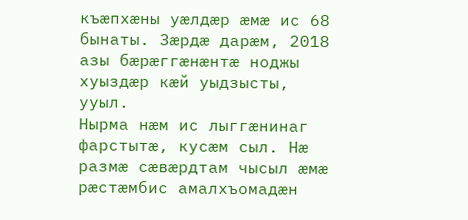къæпхæны уæлдæр æмæ ис 68 бынаты. Зæрдæ дарæм, 2018 азы бæрæггæнæнтæ ноджы хуыздæр кæй уыдзысты, ууыл.
Нырма нæм ис лыггæнинаг фарстытæ, кусæм сыл. Нæ размæ сæвæрдтам чысыл æмæ рæстæмбис амалхъомадæн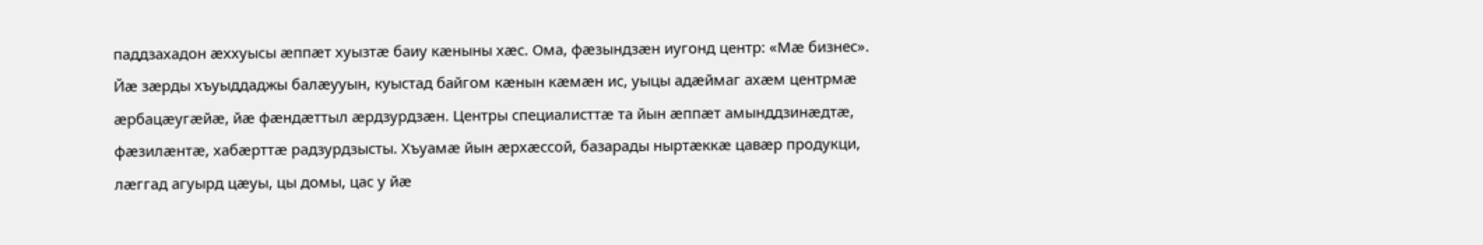паддзахадон æххуысы æппæт хуызтæ баиу кæныны хæс. Ома, фæзындзæн иугонд центр: «Мæ бизнес». Йæ зæрды хъуыддаджы балæууын, куыстад байгом кæнын кæмæн ис, уыцы адæймаг ахæм центрмæ æрбацæугæйæ, йæ фæндæттыл æрдзурдзæн. Центры специалисттæ та йын æппæт амынддзинæдтæ, фæзилæнтæ, хабæрттæ радзурдзысты. Хъуамæ йын æрхæссой, базарады ныртæккæ цавæр продукци, лæггад агуырд цæуы, цы домы, цас у йæ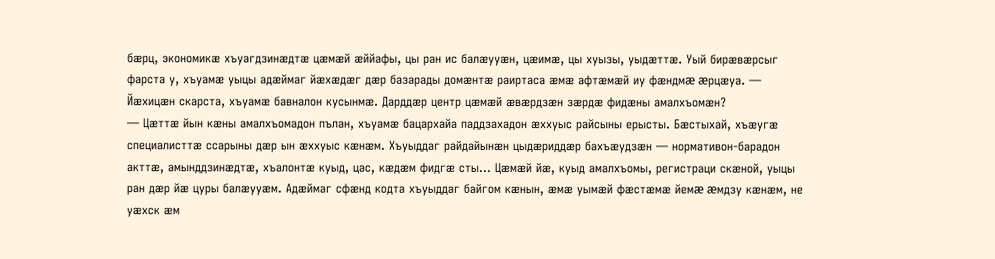бæрц, экономикæ хъуагдзинæдтæ цæмæй æййафы, цы ран ис балæууæн, цæимæ, цы хуызы, уыдæттæ. Уый бирæвæрсыг фарста у, хъуамæ уыцы адæймаг йæхæдæг дæр базарады домæнтæ раиртаса æмæ афтæмæй иу фæндмæ æрцæуа. —
Йæхицæн скарста, хъуамæ бавналон кусынмæ. Дарддæр центр цæмæй æвæрдзæн зæрдæ фидæны амалхъомæн?
— Цæттæ йын кæны амалхъомадон пълан, хъуамæ бацархайа паддзахадон æххуыс райсыны ерысты. Бæстыхай, хъæугæ специалисттæ ссарыны дæр ын æххуыс кæнæм. Хъуыддаг райдайынæн цыдæриддæр бахъæудзæн — нормативон-барадон акттæ, амынддзинæдтæ, хъалонтæ куыд, цас, кæдæм фидгæ сты… Цæмæй йæ, куыд амалхъомы, регистраци скæной, уыцы ран дæр йæ цуры балæууæм. Адæймаг сфæнд кодта хъуыддаг байгом кæнын, æмæ уымæй фæстæмæ йемæ æмдзу кæнæм, не уæхск æм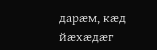дарæм, кæд йæхæдæг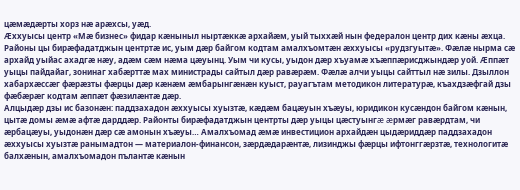цæмæдæрты хорз нæ арæхсы, уæд.
Æххуысы центр «Мæ бизнес» фидар кæныныл ныртæккæ архайæм, уый тыххæй нын федералон центр дих кæны æхца. Районы цы бирæфадатджын центртæ ис, уым дæр байгом кодтам амалхъомтæн æххуысы «рудзгуытæ». Фæлæ нырма сæ архайд уыйас ахадгæ нæу, адæм сæм нæма цæуынц. Уым чи кусы, уыдон дæр хъуамæ хъæппæрисджындæр уой. Æппæт уыцы пайдайаг, зонинаг хабæрттæ мах министрады сайтыл дæр равæрæм. Фæлæ алчи уыцы сайттыл нæ зилы. Дзыллон хабархæссæг фæрæзты фæрцы дæр кæнæм æмбарынгæнæн куыст, рауагътам методикон литературæ, къахдзæфгай дзы фæбæрæг кодтам æппæт фæзилæнтæ дæр.
Алцыдæр дзы ис базонæн: паддзахадон æххуысы хуызтæ, кæдæм бацæуын хъæуы, юридикон кусæндон байгом кæнын, цытæ домы æмæ афтæ дарддæр. Районты бирæфадатджын центрты дæр уыцы цæстуынгæ æрмæг равæрдтам, чи æрбацæуы, уыдонæн дæр сæ амонын хъæуы… Амалхъомад æмæ инвестицион архайдæн цыдæриддæр паддзахадон æххуысы хуызтæ ранымадтон — материалон-финансон, зæрдæдарæнтæ, лизинджы фæрцы ифтонггæрзтæ, технологитæ балхæнын, амалхъомадон пълантæ кæнын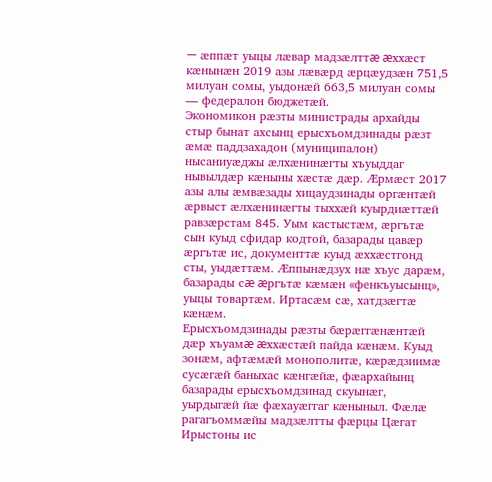— æппæт уыцы лæвар мадзæлттæ æххæст кæнынæн 2019 азы лæвæрд æрцæудзæн 751,5 милуан сомы, уыдонæй 663,5 милуан сомы — федералон бюджетæй.
Экономикон рæзты министрады архайды стыр бынат ахсынц ерысхъомдзинады рæзт æмæ паддзахадон (муниципалон) нысаниуæджы æлхæнинæгты хъуыддаг нывылдæр кæныны хæстæ дæр. Æрмæст 2017 азы алы æмвæзады хицаудзинады оргæнтæй æрвыст æлхæнинæгты тыххæй куырдиæттæй равзæрстам 845. Уым кастыстæм, æргътæ сын куыд сфидар кодтой, базарады цавæр æргътæ ис, документтæ куыд æххæстгонд сты, уыдæттæм. Æппынæдзух нæ хъус дарæм, базарады сæ æргътæ кæмæн «фенкъуысынц», уыцы товартæм. Иртасæм сæ, хатдзæгтæ кæнæм.
Ерысхъомдзинады рæзты бæрæггæнæнтæй дæр хъуамæ æххæстæй пайда кæнæм. Куыд зонæм, афтæмæй монополитæ, кæрæдзиимæ сусæгæй баныхас кæнгæйæ, фæархайынц базарады ерысхъомдзинад скуынæг, уырдыгæй йæ фæхауæггаг кæныныл. Фæлæ рагагъоммæйы мадзæлтты фæрцы Цæгат Ирыстоны ис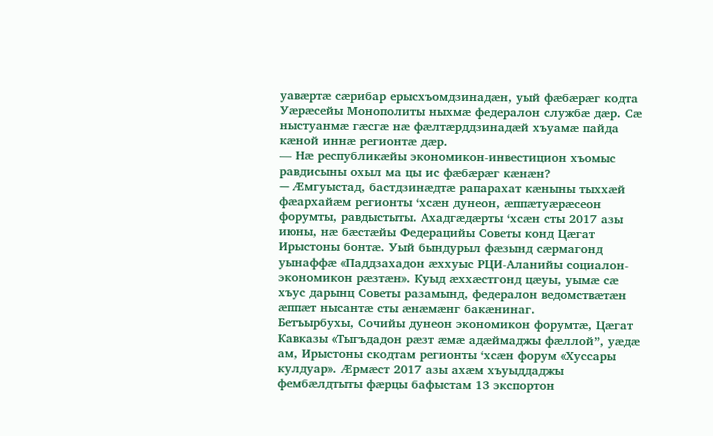уавæртæ сæрибар ерысхъомдзинадæн, уый фæбæрæг кодта Уæрæсейы Монополиты ныхмæ федералон службæ дæр. Сæ ныстуанмæ гæсгæ нæ фæлтæрддзинадæй хъуамæ пайда кæной иннæ регионтæ дæр.
— Нæ республикæйы экономикон-инвестицион хъомыс равдисыны охыл ма цы ис фæбæрæг кæнæн?
— Æмгуыстад, бастдзинæдтæ рапарахат кæныны тыххæй фæархайæм регионты ‘хсæн дунеон, æппæтуæрæсеон форумты, равдыстыты. Ахадгæдæрты ‘хсæн сты 2017 азы июны, нæ бæстæйы Федерацийы Советы конд Цæгат Ирыстоны бонтæ. Уый бындурыл фæзынд сæрмагонд уынаффæ «Паддзахадон æххуыс РЦИ-Аланийы социалон-экономикон рæзтæн». Куыд æххæстгонд цæуы, уымæ сæ хъус дарынц Советы разамынд, федералон ведомствæтæн æппæт нысантæ сты æнæмæнг бакæнинаг.
Бетъырбухы, Сочийы дунеон экономикон форумтæ, Цæгат Кавказы «Тыгъдадон рæзт æмæ адæймаджы фæллой”, уæдæ ам, Ирыстоны скодтам регионты ‘хсæн форум «Хуссары кулдуар». Æрмæст 2017 азы ахæм хъуыддаджы фембæлдтыты фæрцы бафыстам 13 экспортон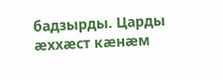бадзырды. Царды æххæст кæнæм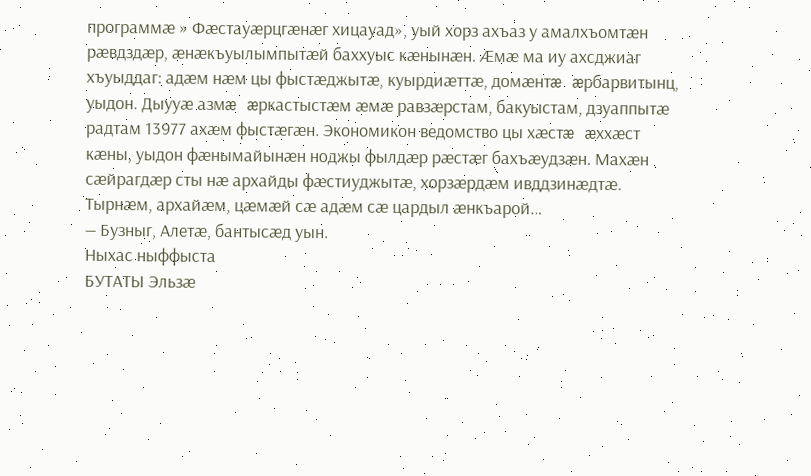программæ » Фæстауæрцгæнæг хицауад», уый хорз ахъаз у амалхъомтæн рæвдздæр, æнæкъуылымпытæй баххуыс кæнынæн. Æмæ ма иу ахсджиаг хъуыддаг: адæм нæм цы фыстæджытæ, куырдиæттæ, домæнтæ æрбарвитынц, уыдон. Дыууæ азмæ æркастыстæм æмæ равзæрстам, бакуыстам, дзуаппытæ радтам 13977 ахæм фыстæгæн. Экономикон ведомство цы хæстæ æххæст кæны, уыдон фæнымайынæн ноджы фылдæр рæстæг бахъæудзæн. Махæн сæйрагдæр сты нæ архайды фæстиуджытæ, хорзæрдæм ивддзинæдтæ. Тырнæм, архайæм, цæмæй сæ адæм сæ цардыл æнкъарой…
— Бузныг, Алетæ, бантысæд уын.
Ныхас ныффыста
БУТАТЫ Эльзæ